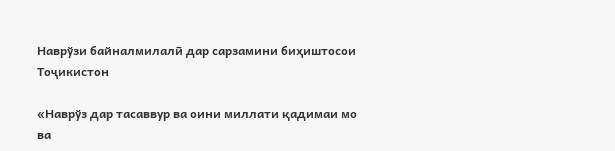Наврўзи байналмилалӣ дар сарзамини биҳиштосои Тоҷикистон

«Наврўз дар тасаввур ва оини миллати қадимаи мо ва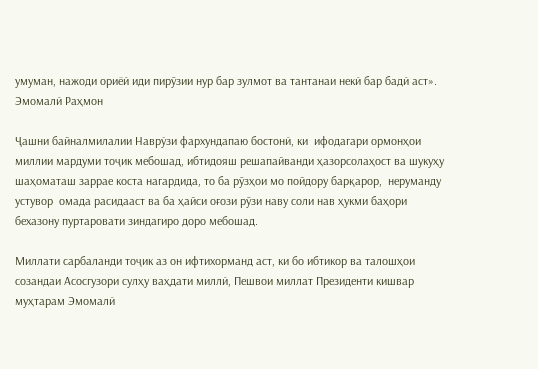умуман, нажоди ориёӣ иди пирўзии нур бар зулмот ва тантанаи некӣ бар бадӣ аст». Эмомалӣ Раҳмон

Ҷашни байналмилалии Наврӯзи фархундапаю бостонӣ, ки  ифодагари ормонҳои миллии мардуми тоҷик мебошад, ибтидояш решапайванди ҳазорсолаҳост ва шукуҳу шаҳоматаш заррае коста нагардида, то ба рўзҳои мо пойдору барқарор,  неруманду устувор  омада расидааст ва ба ҳайси оғози рўзи наву соли нав ҳукми баҳори бехазону пуртаровати зиндагиро доро мебошад.

Миллати сарбаланди тоҷик аз он ифтихорманд аст, ки бо ибтикор ва талошҳои созандаи Асосгузори сулҳу ваҳдати миллӣ, Пешвои миллат Президенти кишвар муҳтарам Эмомалӣ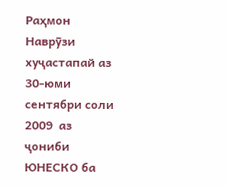Раҳмон Наврӯзи хуҷастапай аз 30-юми сентябри соли 2009  аз ҷониби ЮНЕСКО ба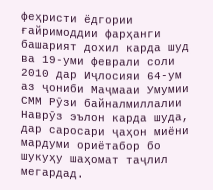феҳристи ёдгории ғайримоддии фарҳанги башарият дохил карда шуд ва 19-уми феврали соли 2010 дар Иҷлосияи 64-ум аз ҷониби Маҷмааи Умумии СММ Рӯзи байналмиллалии Наврӯз эълон карда шуда, дар саросари ҷаҳон миёни мардуми ориётабор бо шукуҳу шаҳомат таҷлил мегардад.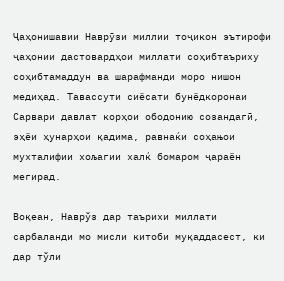Ҷаҳонишавии Наврӯзи миллии тоҷикон эътирофи ҷаҳонии дастовардҳои миллати соҳибтаъриху соҳибтамаддун ва шарафманди моро нишон медиҳад. Тавассути сиёсати бунёдкоронаи Сарвари давлат корҳои ободонию созандагӣ, эҳёи ҳунарҳои қадима, равнаќи соҳањои мухталифии хољагии халќ бомаром ҷараён мегирад.

Воқеан, Наврўз дар таърихи миллати сарбаланди мо мисли китоби муқаддасест, ки дар тўли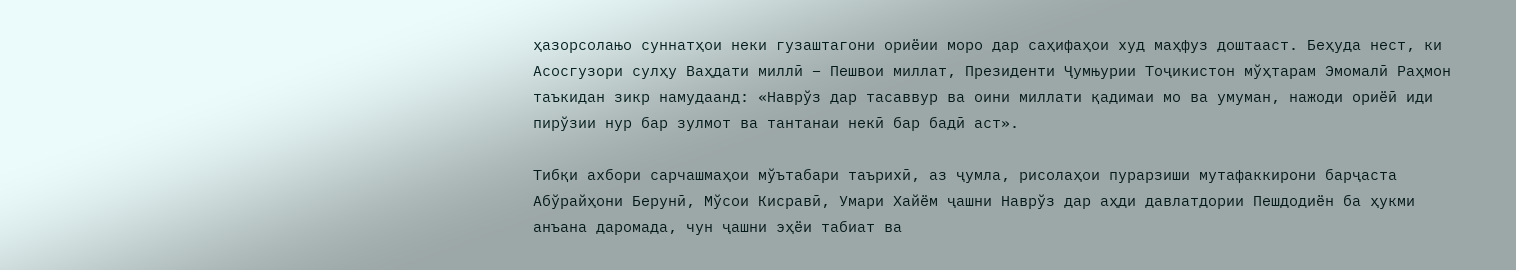ҳазорсолањо суннатҳои неки гузаштагони ориёии моро дар саҳифаҳои худ маҳфуз доштааст. Беҳуда нест, ки Асосгузори сулҳу Ваҳдати миллӣ – Пешвои миллат, Президенти Ҷумњурии Тоҷикистон мўҳтарам Эмомалӣ Раҳмон таъкидан зикр намудаанд: «Наврўз дар тасаввур ва оини миллати қадимаи мо ва умуман, нажоди ориёӣ иди пирўзии нур бар зулмот ва тантанаи некӣ бар бадӣ аст».

Тибқи ахбори сарчашмаҳои мўътабари таърихӣ, аз ҷумла, рисолаҳои пурарзиши мутафаккирони барҷаста Абўрайҳони Берунӣ, Мўсои Кисравӣ, Умари Хайём ҷашни Наврўз дар аҳди давлатдории Пешдодиён ба ҳукми анъана даромада, чун ҷашни эҳёи табиат ва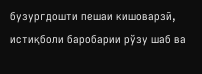бузургдошти пешаи кишоварзӣ, истиқболи баробарии рўзу шаб ва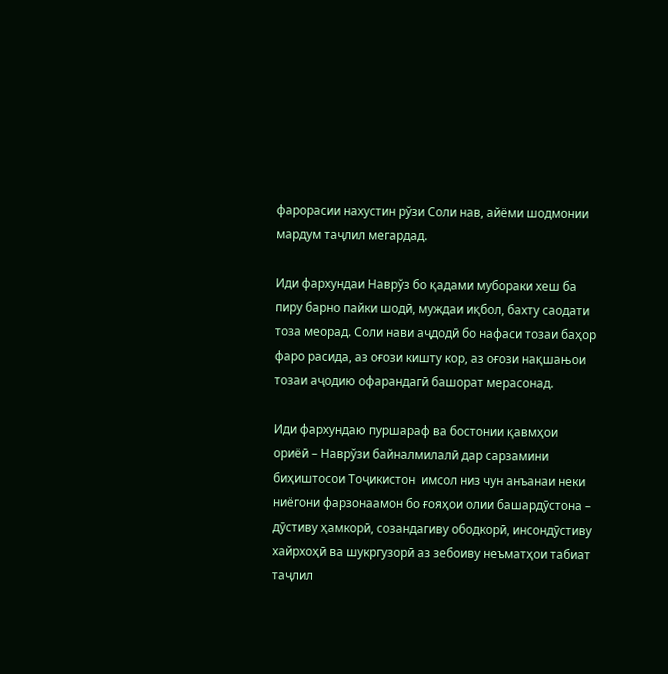фарорасии нахустин рўзи Соли нав, айёми шодмонии мардум таҷлил мегардад.

Иди фархундаи Наврўз бо қадами мубораки хеш ба пиру барно пайки шодӣ, муждаи иқбол, бахту саодати тоза меорад. Соли нави аҷдодӣ бо нафаси тозаи баҳор фаро расида, аз оғози кишту кор, аз оғози нақшањои тозаи аҷодию офарандагӣ башорат мерасонад.

Иди фархундаю пуршараф ва бостонии қавмҳои ориёӣ – Наврўзи байналмилалӣ дар сарзамини биҳиштосои Тоҷикистон  имсол низ чун анъанаи неки ниёгони фарзонаамон бо ғояҳои олии башардӯстона – дӯстиву ҳамкорӣ, созандагиву ободкорӣ, инсондӯстиву хайрхоҳӣ ва шукргузорӣ аз зебоиву неъматҳои табиат таҷлил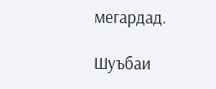мегардад.

Шуъбаи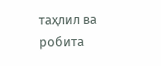таҳлил ва робита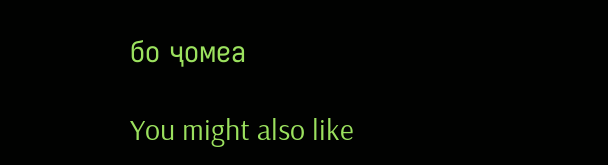бо ҷомеа

You might also like